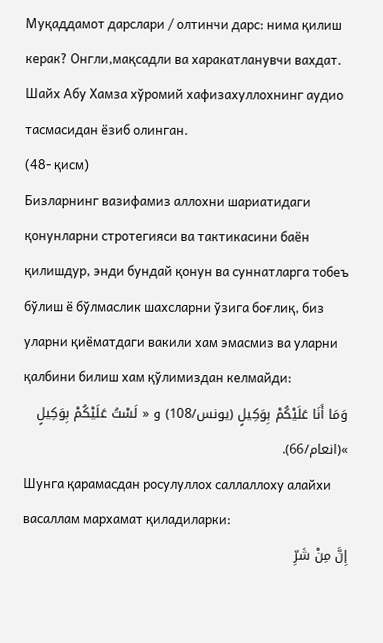Муқаддамот дарслари / олтинчи дарс: нима қилиш керак? Онгли,мақсадли ва харакатланувчи вахдат.
Шайх Абу Хамза хўромий хафизахуллохнинг аудио тасмасидан ёзиб олинган.
(48- қисм)
Бизларнинг вазифамиз аллохни шариатидаги қонунларни стротегияси ва тактикасини баён қилишдур, энди бундай қонун ва суннатларга тобеъ бўлиш ё бўлмаслик шахсларни ўзига боғлиқ, биз уларни қиёматдаги вакили хам эмасмиз ва уларни қалбини билиш хам қўлимиздан келмайди:
وَمَا أَنَا عَلَيْكُمْ بِوَكِيلٍ (یونس/108) و « لَسْتُ عَلَيْكُمْ بِوَكِيلٍ »(انعام/66).
Шунга қарамасдан росулуллох саллаллоху алайхи васаллам мархамат қиладиларки:
إِنَّ مِنْ شَرِّ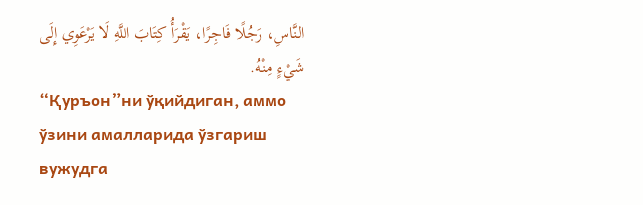النَّاسِ، رَجُلًا فَاجِرًا، يَقْرَأُ كِتَابَ اللَّهِ لَا يَرْعَوِي إِلَى شَيْءٍ مِنْهُ.
“Қуръон”ни ўқийдиган, аммо ўзини амалларида ўзгариш вужудга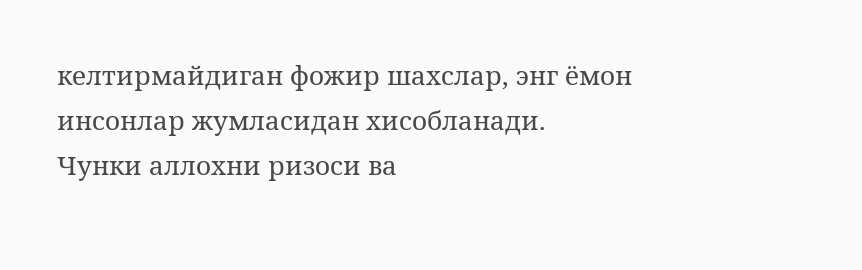келтирмайдиган фожир шахслар, энг ёмон инсонлар жумласидан хисобланади.
Чунки аллохни ризоси ва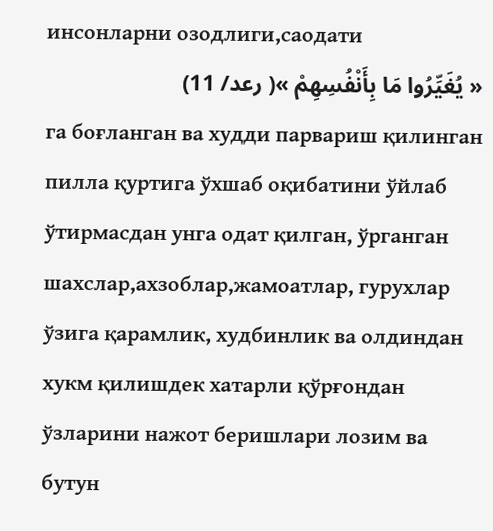инсонларни озодлиги,саодати
« يُغَيِّرُوا مَا بِأَنْفُسِهِمْ »( رعد/ 11)
га боғланган ва худди парвариш қилинган пилла қуртига ўхшаб оқибатини ўйлаб ўтирмасдан унга одат қилган, ўрганган шахслар,ахзоблар,жамоатлар, гурухлар ўзига қарамлик, худбинлик ва олдиндан хукм қилишдек хатарли қўрғондан ўзларини нажот беришлари лозим ва бутун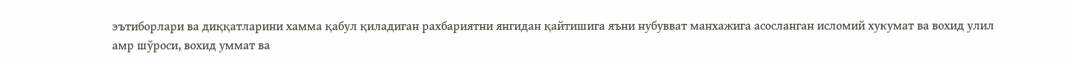эътиборлари ва диққатларини хамма қабул қиладиган рахбариятни янгидан қайтишига яъни нубувват манхажига асосланган исломий хукумат ва вохид улил амр шўроси, вохид уммат ва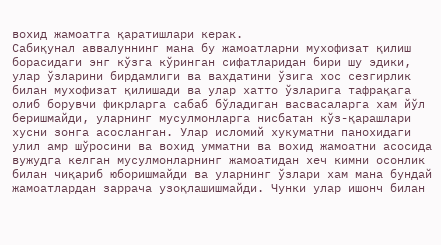вохид жамоатга қаратишлари керак.
Сабиқунал аввалуннинг мана бу жамоатларни мухофизат қилиш борасидаги энг кўзга кўринган сифатларидан бири шу эдики, улар ўзларини бирдамлиги ва вахдатини ўзига хос сезгирлик билан мухофизат қилишади ва улар хатто ўзларига тафрақага олиб борувчи фикрларга сабаб бўладиган васвасаларга хам йўл беришмайди, уларнинг мусулмонларга нисбатан кўз-қарашлари хусни зонга асосланган. Улар исломий хукуматни панохидаги улил амр шўросини ва вохид умматни ва вохид жамоатни асосида вужудга келган мусулмонларнинг жамоатидан хеч кимни осонлик билан чиқариб юборишмайди ва уларнинг ўзлари хам мана бундай жамоатлардан заррача узоқлашишмайди. Чунки улар ишонч билан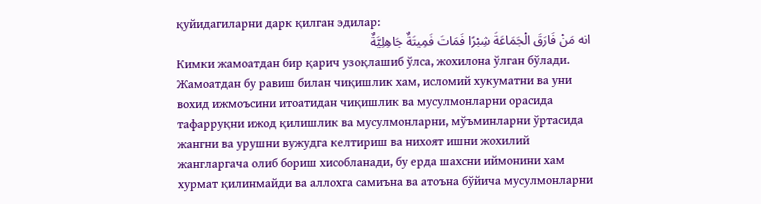қуйидагиларни дарк қилган эдилар:
انه مَنْ فَارَقَ الْجَمَاعَةَ شِبْرًا فَمَاتَ فَمِيتَةٌ جَاهِلِيَّةٌ
Кимки жамоатдан бир қарич узоқлашиб ўлса, жохилона ўлган бўлади. Жамоатдан бу равиш билан чиқишлик хам, исломий хукуматни ва уни вохид ижмоъсини итоатидан чиқишлик ва мусулмонларни орасида тафарруқни ижод қилишлик ва мусулмонларни, мўъминларни ўртасида жангни ва урушни вужудга келтириш ва нихоят ишни жохилий жангларгача олиб бориш хисобланади, бу ерда шахсни иймонини хам хурмат қилинмайди ва аллохга самиъна ва атоъна бўйича мусулмонларни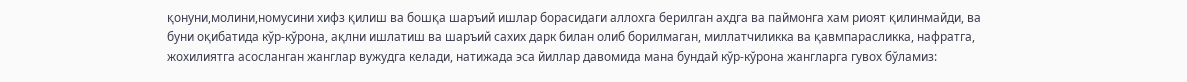қонуни,молини,номусини хифз қилиш ва бошқа шаръий ишлар борасидаги аллохга берилган ахдга ва паймонга хам риоят қилинмайди, ва буни оқибатида кўр-кўрона, ақлни ишлатиш ва шаръий сахих дарк билан олиб борилмаган, миллатчиликка ва қавмпарасликка, нафратга, жохилиятга асосланган жанглар вужудга келади, натижада эса йиллар давомида мана бундай кўр-кўрона жангларга гувох бўламиз: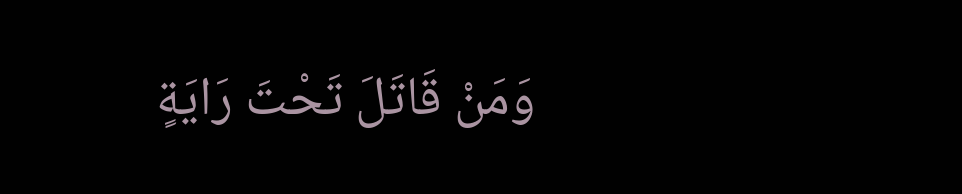وَمَنْ قَاتَلَ تَحْتَ رَايَةٍ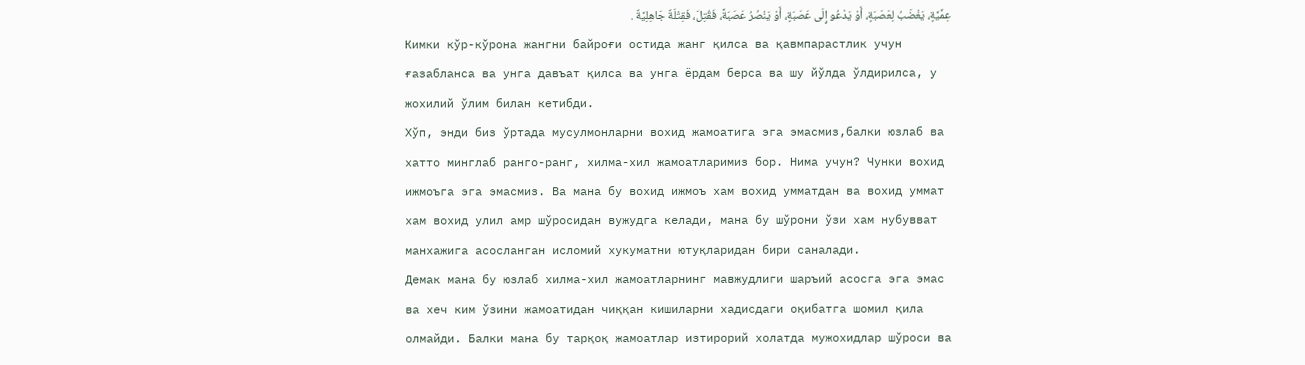عِمِّيَّةٍ، يَغْضَبُ لِعَصَبَةٍ، أَوْ يَدْعُو إِلَى عَصَبَةٍ، أَوْ يَنْصُرُ عَصَبَةً، فَقُتِلَ، فَقِتْلَةٌ جَاهِلِيَّةٌ .
Кимки кўр-кўрона жангни байроғи остида жанг қилса ва қавмпарастлик учун ғазабланса ва унга давъат қилса ва унга ёрдам берса ва шу йўлда ўлдирилса, у жохилий ўлим билан кетибди.
Хўп, энди биз ўртада мусулмонларни вохид жамоатига эга эмасмиз,балки юзлаб ва хатто минглаб ранго-ранг, хилма-хил жамоатларимиз бор. Нима учун? Чунки вохид ижмоъга эга эмасмиз. Ва мана бу вохид ижмоъ хам вохид умматдан ва вохид уммат хам вохид улил амр шўросидан вужудга келади, мана бу шўрони ўзи хам нубувват манхажига асосланган исломий хукуматни ютуқларидан бири саналади.
Демак мана бу юзлаб хилма-хил жамоатларнинг мавжудлиги шаръий асосга эга эмас ва хеч ким ўзини жамоатидан чиққан кишиларни хадисдаги оқибатга шомил қила олмайди. Балки мана бу тарқоқ жамоатлар изтирорий холатда мужохидлар шўроси ва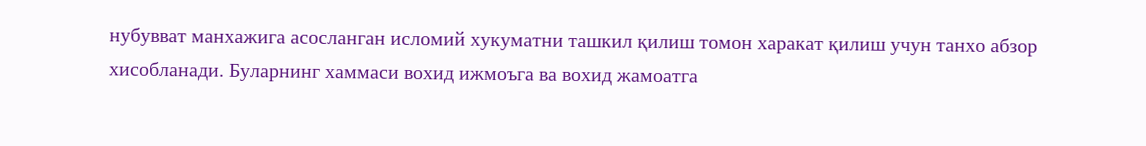нубувват манхажига асосланган исломий хукуматни ташкил қилиш томон харакат қилиш учун танхо абзор хисобланади. Буларнинг хаммаси вохид ижмоъга ва вохид жамоатга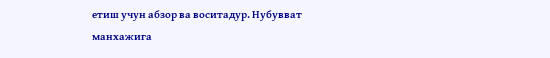етиш учун абзор ва воситадур. Нубувват манхажига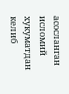асосланган исломий хукуматдан келиб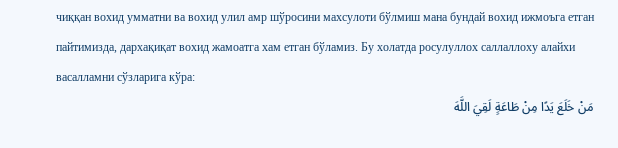чиққан вохид умматни ва вохид улил амр шўросини махсулоти бўлмиш мана бундай вохид ижмоъга етган пайтимизда, дархақиқат вохид жамоатга хам етган бўламиз. Бу холатда росулуллох саллаллоху алайхи васалламни сўзларига кўра:
مَنْ خَلَعَ يَدًا مِنْ طَاعَةٍ لَقِيَ اللَّهَ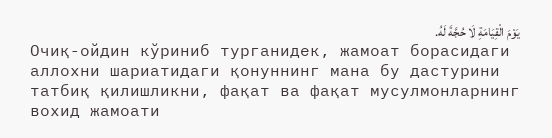يَوْمَ الْقِيَامَةِ لَا حُجَّةَ لَهُ.
Очиқ-ойдин кўриниб турганидек, жамоат борасидаги аллохни шариатидаги қонуннинг мана бу дастурини татбиқ қилишликни, фақат ва фақат мусулмонларнинг вохид жамоати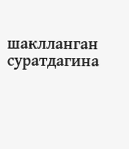шаклланган суратдагина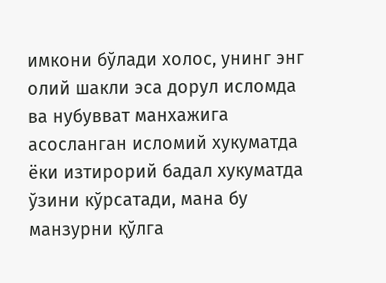имкони бўлади холос, унинг энг олий шакли эса дорул исломда ва нубувват манхажига асосланган исломий хукуматда ёки изтирорий бадал хукуматда ўзини кўрсатади, мана бу манзурни қўлга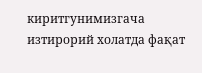киритгунимизгача изтирорий холатда фақат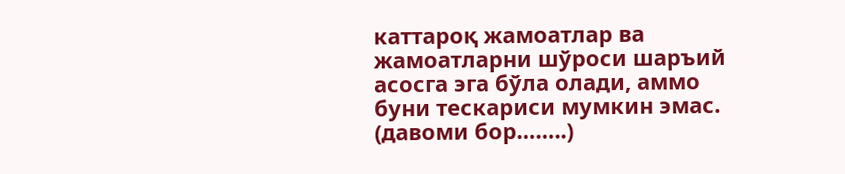каттароқ жамоатлар ва жамоатларни шўроси шаръий асосга эга бўла олади, аммо буни тескариси мумкин эмас.
(давоми бор……..)